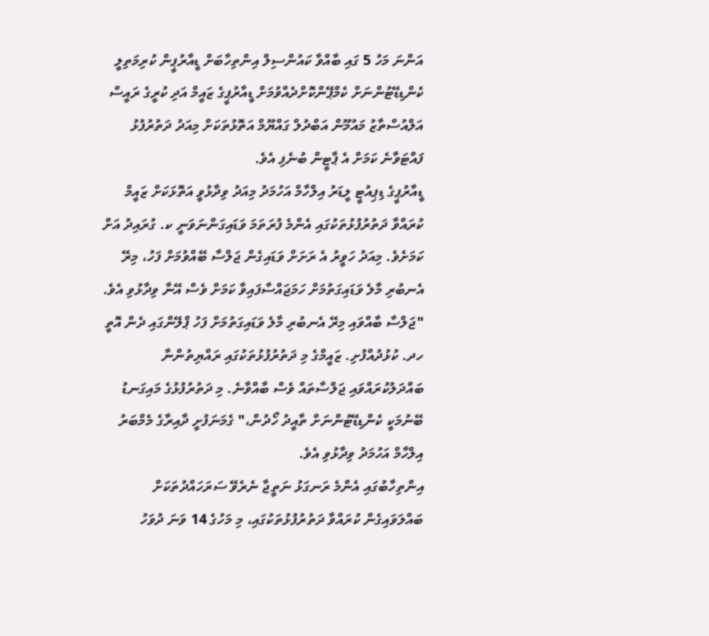އަންނަ މަހު 5 ގައި ބާއްވާ ކައުންސިލް އިންތިހާބަށް ޑީއާރުޕީން ކުރިމަތިލީ ކެންޑިޑޭޓުންނަށް ކެމްޕޭންކޮށްދެއްވުމަށް ޑީއާރުޕީގެ ޒައީމް އަދި ކުރީގެ ރައީސް އަލްއުސްތާޒު މައުމޫން އަބްދުލް ގައްޔޫމް އަތޮޅުތަކަށް މިއަދު ދަތުރުފުޅު ފައްޓަވާނެ ކަމަށް އެ ޕާޓީން ބުނެފި އެވެ.
ޑީއާރުޕީގެ ޑިޕިއުޓީ ލީޑަރު އިލްހާމް އަހުމަދު މިއަދު ވިދާޅުވީ އަތޮޅަކަށް ޒައީމް ކުރައްވާ ދަތުރުފުޅުތަކުގައި އެންމެ ފުރަތަމަ ވަޑައިގަންނަވަނީ ކ. ގުރައިދު އަށް ކަމަށެވެ. މިއަދު ހަވީރު އެ ރަށަށް ވަޑައިގެން ޖަލްސާ ބޭއްވުމަށް ފަހު، މިރޭ އެނބުރި މާލެ ވަޑައިގަތުމަށް ހަމަޖައްސާފައިވާ ކަމަށް ވެސް އޭނާ ވިދާޅުވި އެވެ.
"ޖަލްސާ ބާއްވައި މިރޭ އެނބުރި މާލެ ވަޑައިގަތުމަށް ފަހު ޕްލޭންގައި ދެން އޮތީ ހދ. ކުޅުދުއްފުށި. ޒައީމްގެ މި ދަތުރުފުޅުތަކުގައި ރައްޔިތުންނާ ބައްދަލުކުރައްވައި ޖަލްސާތައް ވެސް ބާއްވާނެ. މި ދަތުރުފުޅުގެ މައިގަނޑު ބޭނުމަކީ ކެންޑިޑޭޓުންނަށް ތާއީދު ހޯދުން،" ގެމަނަފުށީ ދާއިރާގެ މެމްބަރު އިލްހާމް އަހުމަދު ވިދާޅުވި އެވެ.
އިންތިހާބުގައި އެންމެ ރަނގަޅު ނަތީޖާ ނެރެވޭ ސަރަހައްދުތަކަށް ބައްލަވައިގެން ކުރައްވާ ދަތުރުފުޅުތަކުގައި، މި މަހުގެ 14 ވަނަ ދުވަހު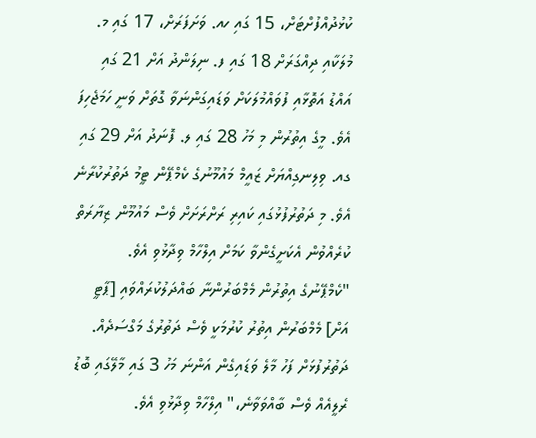ކުޅުދުއްފުށްޓަށް، 15 ގައި ހއ. ވަށަފަރަށް، 17 ގައި މ. މުލަކާއި ދިއްގަރަށް 18 ގައި ފ. ނިލަންދު އަށް 21 ގައި އައްޑު އަތޮޅާއި ފުވައްމުލަކަށް ވަޑައިގަންނަވާ ގޮތަށް ވަނީ ހަމަޖެހިފަ އެވެ. މީގެ އިތުރުން މި މަހު 28 ގައި ލ. ފޮނަދު އަށް 29 ގައި ގއ. ވިލިނގިއްޔަށް ޒައީމް މައުމޫނުގެ ކެމްޕޭން ޓީމު ދަތުރުކުރާނެ އެވެ. މި ދަތުރުފުޅުގައި ކައިރި ރަށްރަށަށް ވެސް މައުމޫން ޒިޔާރަތް ކުރެއްވުން އެކަށީގެންވާ ކަމަށް އިލްހާމް ވިދާޅުވި އެވެ.
"ކެމްޕޭނުގެ އިތުރުން މެމްބަރުންނާ ބައްދަލުކުރައްވައި [ޕާޓީ އަށް] މެމްބަރުން އިތުރު ކުރުމަކީ ވެސް ދަތުރުގެ މަގްސަދެއް. ދަތުރުފުޅަށް ފަހު މާލެ ވަޑައިގެން އަންނަ މަހު 3 ގައި މާލޭގައި ބޮޑު ރެލީއެއް ވެސް ބާއްވަވާނެ،" އިލްހާމް ވިދާޅުވި އެވެ.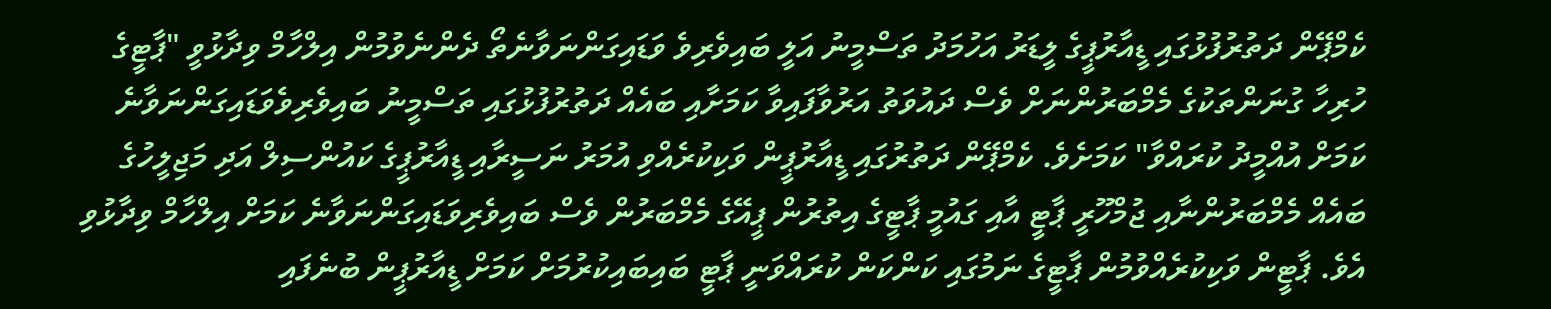ކެމްޕޭން ދަތުރުފުޅުގައި ޑީއާރުޕީގެ ލީޑަރު އަހުމަދު ތަސްމީނު އަލީ ބައިވެރިވެ ވަޑައިގަންނަވާނެތޯ ދެންނެވުމުން އިލްހާމް ވިދާޅުވީ "ޕާޓީގެ ހުރިހާ ގުނަންތަކުގެ މެމްބަރުންނަށް ވެސް ދައުވަތު އަރުވާފައިވާ ކަމަށާއި ބައެއް ދަތުރުފުޅުގައި ތަސްމީނު ބައިވެރިވެވަޑައިގަންނަވާނެ ކަމަށް އުއްމީދު ކުރައްވާ" ކަމަށެވެ. ކެމްޕޭން ދަތުރުގައި ޑީއާރުޕީން ވަކިކުރެއްވި އުމަރު ނަސީރާއި ޑީއާރުޕީގެ ކައުންސިލް އަދި މަޖިލީހުގެ ބައެއް މެމްބަރުންނާއި ޖުމްހޫރީ ޕާޓީ އާއި ގައުމީ ޕާޓީގެ އިތުރުން ޕީއޭގެ މެމްބަރުން ވެސް ބައިވެރިވަޑައިގަންނަވާނެ ކަމަށް އިލްހާމް ވިދާޅުވި އެވެ. ޕާޓީން ވަކިކުރެއްވުމުން ޕާޓީގެ ނަމުގައި ކަންކަން ކުރައްވަނީ ޕާޓީ ބައިބައިކުރުމަށް ކަމަށް ޑީއާރުޕީން ބުނެފައި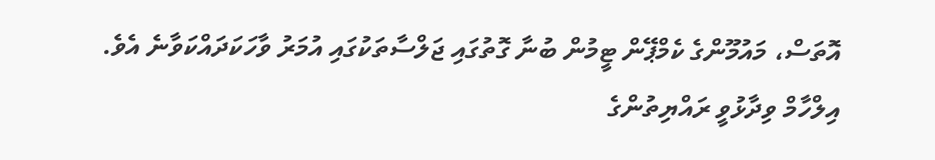އޮތަސް، މައުމޫންގެ ކެމްޕޭން ޓީމުން ބުނާ ގޮތުގައި ޖަލްސާތަކުގައި އުމަރު ވާހަކަދައްކަވާނެ އެވެ.
އިލްހާމް ވިދާޅުވީ ރައްޔިތުންގެ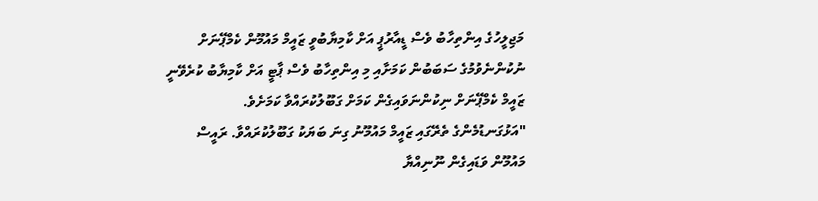މަޖިލީހުގެ އިންތިހާބު ވެސް ޑީއާރުޕީ އަށް ކާމިޔާބުވީ ޒައީމް މައުމޫން ކެމްޕޭނަށް ނުކުންނެވުމުގެ ސަބަބުން ކަމަށާއި މި އިންތިހާބު ވެސް ޕާޓީ އަށް ކާމިޔާބު ކުރެވޭނީ ޒައީމް ކެމްޕޭނަށް ނިކުންނަވައިގެން ކަމަށް ގަބޫލުކުރައްވާ ކަމަށެވެ.
"އަޅުގަނޑުމެންގެ ތެރޭގައި ޒައީމް މައުމޫނު ގިނަ ބަޔަކު ގަބޫލުކުރައްވާ. ރައީސް މައުމޫން ވަޑައިގެން ނޫނިއްޔާ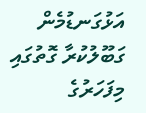އަޅުގަނޑުމެން ގަބޫލުކުރާ ގޮތުގައި މިފަހަރުގެ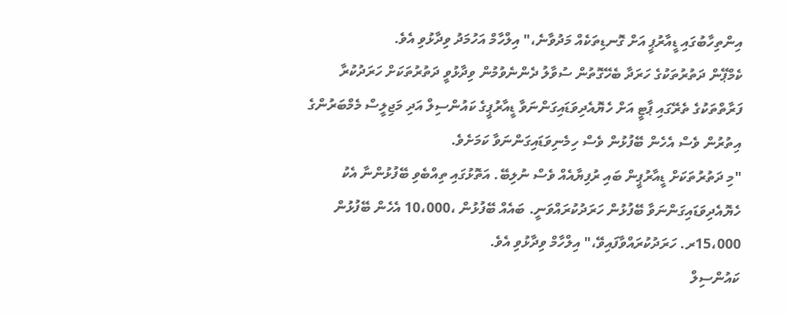އިންތިހާބުގައި ޑީއާރުޕީ އަށް ގޮނޑިތަކެއް މަދުވާނެ،" އިލްހާމް އަހުމަދު ވިދާޅުވި އެވެ.
ކެމްޕޭން ދަތުރުތަކުގެ ހަރަދާ ބެހޭގޮތުން ސުވާލު ދެންނެވުމުން ވިދާޅުވީ ދަތުރުތަކަށް ހަރަދުކުރާ ފަރާތްތަކުގެ ތެރޭގައި ޕާޓީ އަށް ހެޔޮއެދިވަޑައިގަންނަވާ ޑީއާރުޕީގެ ކައުންސިލް އަދި މަޖިލީސް މެމްބަރުންގެ އިތުރުން ވެސް އެހެން ބޭފުޅުން ވެސް ހިމެނިވަޑައިގަންނަވާ ކަމަށެވެ.
"މި ދަތުރުތަކަށް ޑީއާރުޕީން ބައި ރުފިޔާއެއް ވެސް ނުލިބޭ. އަތޮޅުގައި ތިއްބެވި ބޭފުޅުންނާ އެކު ހެޔޮއެދިވަޑައިގަންނަވާ ބޭފުޅުން ހަރަދުކުރައްވަނީ. ބައެއް ބޭފުޅުން ،10،000 އެހެން ބޭފުޅުން 15،000ރ. ހަރަދުކުރައްވާފައިވޭ،" އިލްހާމް ވިދާޅުވި އެވެ.
ކައުންސިލް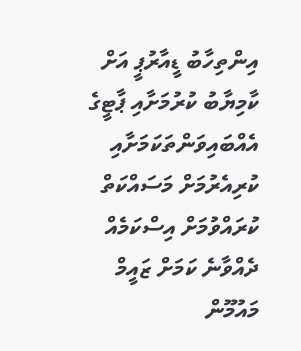އިންތިހާބު ޑީއާރުޕީ އަށް ކާމިޔާބު ކުރުމަށާއި ޕާޓީގެ އެއްބައިވަންތަކަމަށާއި ކުރިއެރުމަށް މަސައްކަތް ކުރައްވުމަށް އިސްކަމެއް ދެއްވާނެ ކަމަށް ޒައީމް މައުމޫން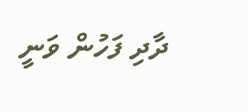ދާދި ފަހުން ވަނީ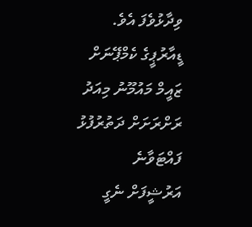ވިދާޅުވެފަ އެވެ.
ޑީއާރުޕީގެ ކެމްޕޭނަށް ޒައީމް މައުމޫނު މިއަދު ރަށްރަށަށް ދަތުރުފުޅު ފައްޓަވާނެ
އަރުޝީފަށް ނެގީ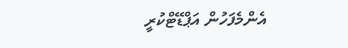އެންމެފަހުން އަޕްޑޭޓްކުރީ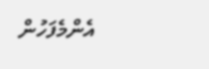އެންމެފަހުން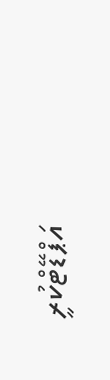އަޕްޑޭޓްކުރީ